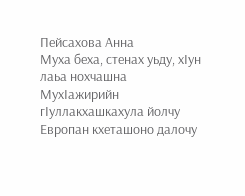Пейсахова Анна
Муха беха, стенах уьду, хIун лаьа нохчашна
МухIажирийн гIуллакхашкахула йолчу Европан кхеташоно далочу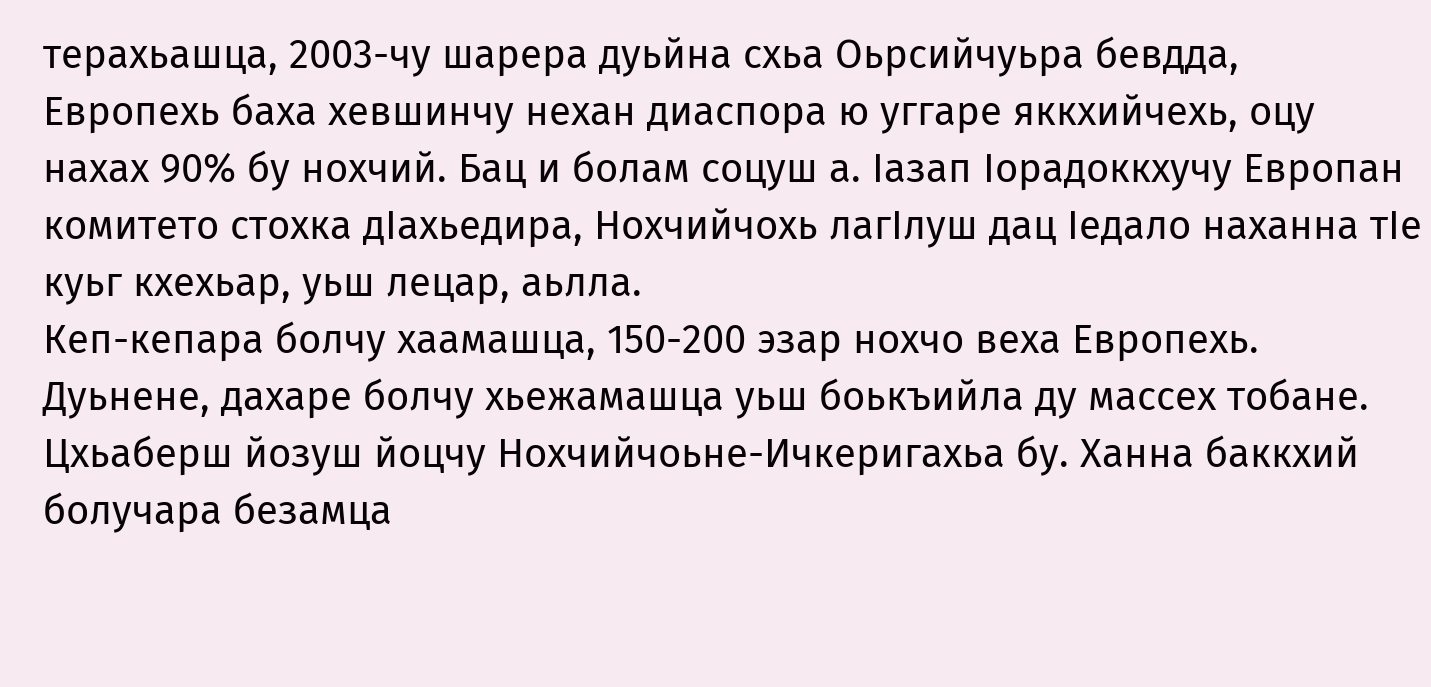терахьашца, 2003-чу шарера дуьйна схьа Оьрсийчуьра бевдда, Европехь баха хевшинчу нехан диаспора ю уггаре яккхийчехь, оцу нахах 90% бу нохчий. Бац и болам соцуш а. Iазап Iорадоккхучу Европан комитето стохка дIахьедира, Нохчийчохь лагIлуш дац Iедало наханна тIе куьг кхехьар, уьш лецар, аьлла.
Кеп-кепара болчу хаамашца, 150-200 эзар нохчо веха Европехь. Дуьнене, дахаре болчу хьежамашца уьш боькъийла ду массех тобане.
Цхьаберш йозуш йоцчу Нохчийчоьне-Ичкеригахьа бу. Ханна баккхий болучара безамца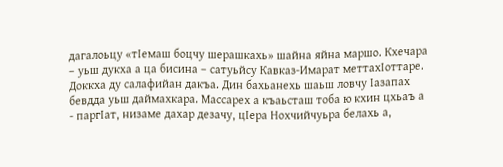дагалоьцу «тIемаш боцчу шерашкахь» шайна яйна маршо. Кхечара – уьш дукха а ца бисина – сатуьйсу Кавказ-Имарат меттахIоттаре. Доккха ду салафийан дакъа. Дин бахьанехь шаьш ловчу Iазапах бевдда уьш даймахкара. Массарех а къаьсташ тоба ю кхин цхьаъ а - паргIат, низаме дахар дезачу, цIера Нохчийчуьра белахь а,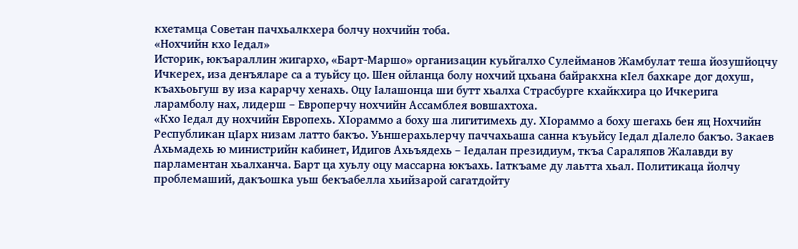кхетамца Советан пачхьалкхера болчу нохчийн тоба.
«Нохчийн кхо Iедал»
Историк, юкъараллин жигархо, «Барт-Маршо» организацин куьйгалхо Сулейманов Жамбулат теша йозушйоцчу Ичкерех, иза денъяларе са а туьйсу цо. Шен ойланца болу нохчий цхьана байракхна кIел бахкаре дог дохуш, къахьоьгуш ву иза карарчу хенахь. Оцу Iалашонца ши бутт хьалха Страсбурге кхайкхира цо Ичкерига ларамболу нах, лидерш – Европерчу нохчийн Ассамблея вовшахтоха.
«Кхо Iедал ду нохчийн Европехь. ХIораммо а боху ша лигитимехь ду. ХIораммо а боху шегахь бен яц Нохчийн Республикан цIарх низам латто бакъо. Уьншерахьлерчу паччахьаша санна къуьйсу Iедал дIалело бакъо. Закаев Ахьмадехь ю министрийн кабинет, Идигов Ахьъядехь – Iедалан президиум, ткъа Сараляпов Жалавди ву парламентан хьалханча. Барт ца хуьлу оцу массарна юкъахь. Iаткъаме ду лаьтта хьал. Политикаца йолчу проблемаший, дакъошка уьш бекъабелла хьийзарой сагатдойту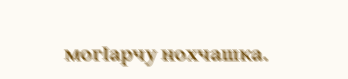могIарчу нохчашка.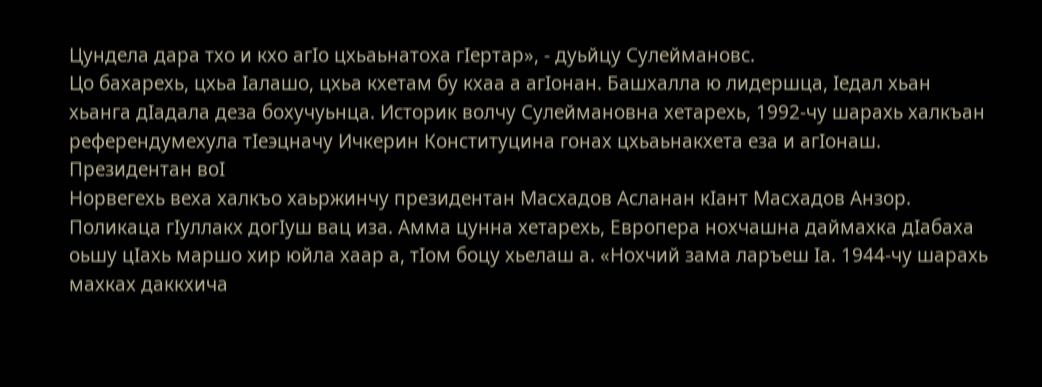Цундела дара тхо и кхо агIо цхьаьнатоха гIертар», - дуьйцу Сулеймановс.
Цо бахарехь, цхьа Iалашо, цхьа кхетам бу кхаа а агIонан. Башхалла ю лидершца, Iедал хьан хьанга дIадала деза бохучуьнца. Историк волчу Сулеймановна хетарехь, 1992-чу шарахь халкъан референдумехула тIеэцначу Ичкерин Конституцина гонах цхьаьнакхета еза и агIонаш.
Президентан воI
Норвегехь веха халкъо хаьржинчу президентан Масхадов Асланан кIант Масхадов Анзор. Поликаца гIуллакх догIуш вац иза. Амма цунна хетарехь, Европера нохчашна даймахка дIабаха оьшу цIахь маршо хир юйла хаар а, тIом боцу хьелаш а. «Нохчий зама ларъеш Iа. 1944-чу шарахь махках даккхича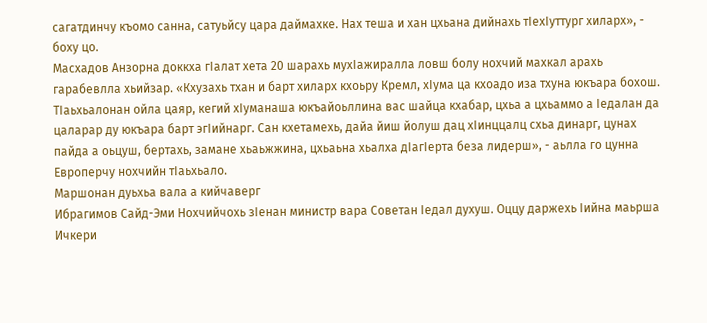сагатдинчу къомо санна, сатуьйсу цара даймахке. Нах теша и хан цхьана дийнахь тIехIуттург хиларх», - боху цо.
Масхадов Анзорна доккха гIалат хета 20 шарахь мухIажиралла ловш болу нохчий махкал арахь гарабевлла хьийзар. «Кхузахь тхан и барт хиларх кхоьру Кремл, хIума ца кхоадо иза тхуна юкъара бохош. ТIаьхьалонан ойла цаяр, кегий хIуманаша юкъайоьллина вас шайца кхабар, цхьа а цхьаммо а Iедалан да цаларар ду юкъара барт эгIийнарг. Сан кхетамехь, дайа йиш йолуш дац хIинццалц схьа динарг, цунах пайда а оьцуш, бертахь, замане хьаьжжина, цхьаьна хьалха дIагIерта беза лидерш», - аьлла го цунна Европерчу нохчийн тIаьхьало.
Маршонан дуьхьа вала а кийчаверг
Ибрагимов Сайд-Эми Нохчийчохь зIенан министр вара Советан Iедал духуш. Оццу даржехь Iийна маьрша Ичкери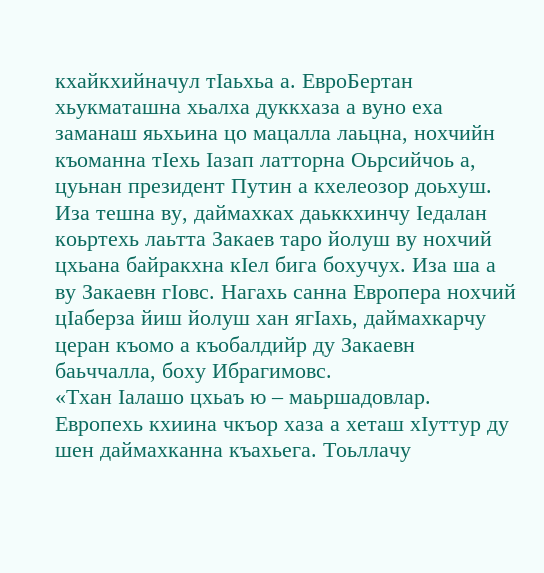кхайкхийначул тIаьхьа а. ЕвроБертан хьукматашна хьалха дуккхаза а вуно еха заманаш яьхьина цо мацалла лаьцна, нохчийн къоманна тIехь Iазап латторна Оьрсийчоь а, цуьнан президент Путин а кхелеозор доьхуш. Иза тешна ву, даймахках даьккхинчу Iедалан коьртехь лаьтта Закаев таро йолуш ву нохчий цхьана байракхна кIел бига бохучух. Иза ша а ву Закаевн гIовс. Нагахь санна Европера нохчий цIаберза йиш йолуш хан ягIахь, даймахкарчу церан къомо а къобалдийр ду Закаевн баьччалла, боху Ибрагимовс.
«Тхан Iалашо цхьаъ ю – маьршадовлар. Европехь кхиина чкъор хаза а хеташ хIуттур ду шен даймахканна къахьега. Тоьллачу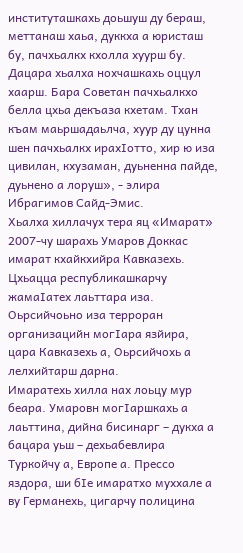институташкахь доьшуш ду бераш, меттанаш хаьа, дуккха а юристаш бу, пачхьалкх кхолла хуурш бу. Дацара хьалха нохчашкахь оццул хаарш. Бара Советан пачхьалкхо белла цхьа декъаза кхетам. Тхан къам маьршадаьлча, хуур ду цунна шен пачхьалкх ирахIотто, хир ю иза цивилан, кхузаман, дуьненна пайде, дуьнено а лоруш», - элира Ибрагимов Сайд-Эмис.
Хьалха хиллачух тера яц «Имарат»
2007-чу шарахь Умаров Доккас имарат кхайкхийра Кавказехь. Цхьацца республикашкарчу жамаIатех лаьттара иза. Оьрсийчоьно иза терроран организацийн могIара язйира, цара Кавказехь а, Оьрсийчохь а лелхийтарш дарна.
Имаратехь хилла нах лоьцу мур беара. Умаровн могIаршкахь а лаьттина, дийна бисинарг – дукха а бацара уьш – дехьабевлира Туркойчу а, Европе а. Прессо яздора, ши бIе имаратхо муххале а ву Германехь, цигарчу полицина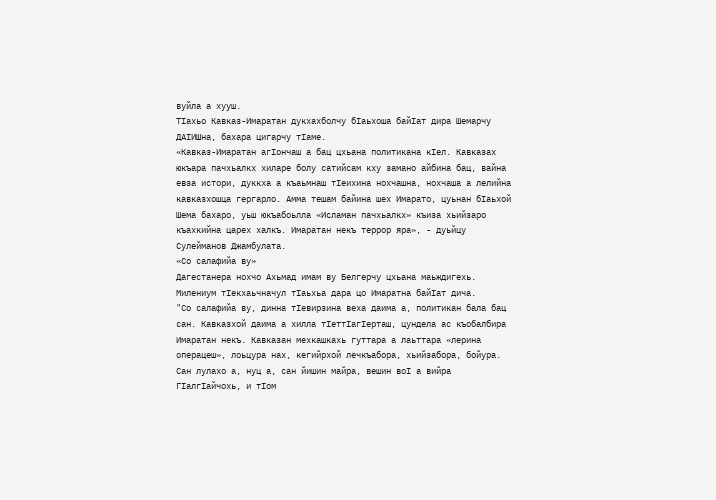вуйла а хууш.
ТIахьо Кавказ-Имаратан дукхахболчу бIаьхоша байIат дира Шемарчу ДАIИШна, бахара цигарчу тIаме.
«Кавказ-Имаратан агIончаш а бац цхьана политикана кIел. Кавказах юкъара пачхьалкх хиларе болу сатийсам кху замано айбина бац, вайна евза истори, дуккха а къаьмнаш тIеихина нохчашна, нохчаша а лелийна кавказхошца гергарло. Амма тешам байина шех Имарато, цуьнан бIаьхой Шема бахаро, уьш юкъабоьлла «Исламан пачхьалкх» къиза хьийзаро къахкийна царех халкъ. Имаратан некъ террор яра», - дуьйцу Сулейманов Джамбулата.
«Со салафийа ву»
Дагестанера нохчо Ахьмад имам ву Белгерчу цхьана маьждигехь. Милениум тIекхаьчначул тIаьхьа дара цо Имаратна байIат дича.
"Со салафийа ву, динна тIевирзина веха даима а, политикан бала бац сан. Кавказхой даима а хилла тIеттIагIерташ, цундела ас къобалбира Имаратан некъ. Кавказан мехкашкахь гуттара а лаьттара «лерина операцеш», лоьцура нах, кегийрхой лечкъабора, хьийзабора, бойура. Сан лулахо а, нуц а, сан йишин майра, вешин воI а вийра ГIалгIайчохь, и тIом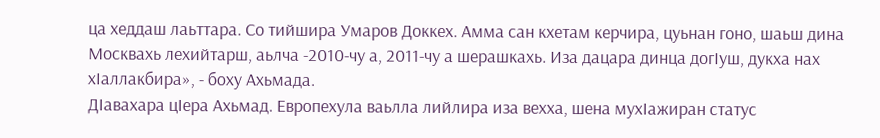ца хеддаш лаьттара. Со тийшира Умаров Доккех. Амма сан кхетам керчира, цуьнан гоно, шаьш дина Москвахь лехийтарш, аьлча -2010-чу а, 2011-чу а шерашкахь. Иза дацара динца догIуш, дукха нах хIаллакбира», - боху Ахьмада.
ДIавахара цIера Ахьмад. Европехула ваьлла лийлира иза вехха, шена мухIажиран статус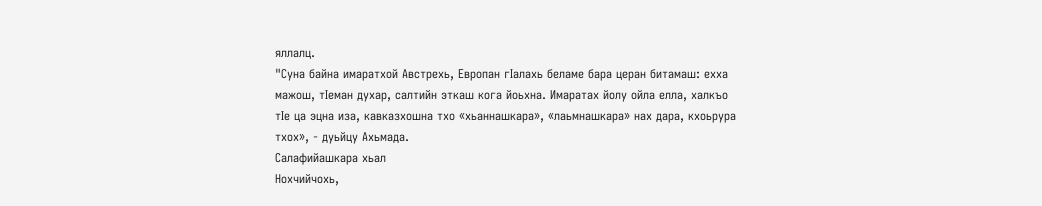яллалц.
"Суна байна имаратхой Австрехь, Европан гIалахь беламе бара церан битамаш: ехха мажош, тIеман духар, салтийн эткаш кога йоьхна. Имаратах йолу ойла елла, халкъо тIе ца эцна иза, кавказхошна тхо «хьаннашкара», «лаьмнашкара» нах дара, кхоьрура тхох», - дуьйцу Ахьмада.
Салафийашкара хьал
Нохчийчохь,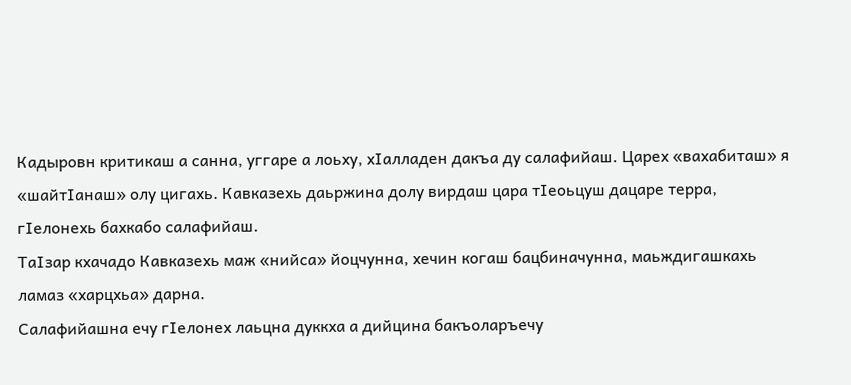Кадыровн критикаш а санна, уггаре а лоьху, хIалладен дакъа ду салафийаш. Царех «вахабиташ» я «шайтIанаш» олу цигахь. Кавказехь даьржина долу вирдаш цара тIеоьцуш дацаре терра, гIелонехь бахкабо салафийаш.
ТаIзар кхачадо Кавказехь маж «нийса» йоцчунна, хечин когаш бацбиначунна, маьждигашкахь ламаз «харцхьа» дарна.
Салафийашна ечу гIелонех лаьцна дуккха а дийцина бакъоларъечу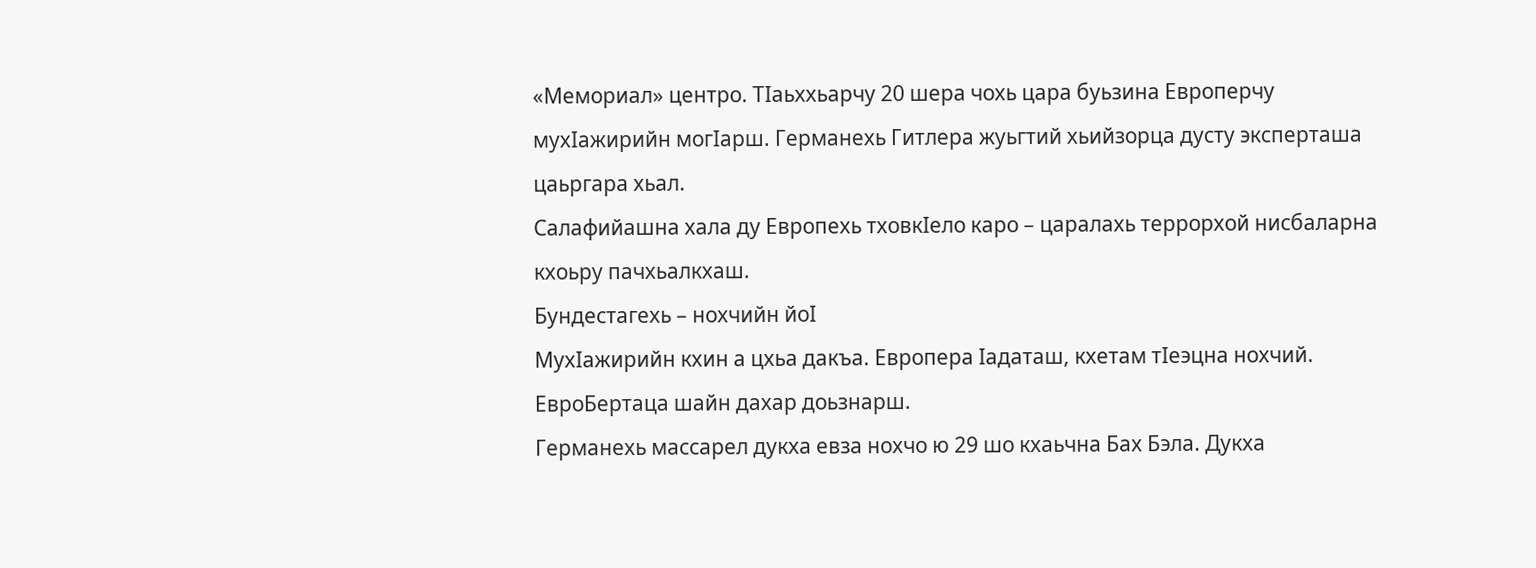«Мемориал» центро. ТIаьххьарчу 20 шера чохь цара буьзина Европерчу мухIажирийн могIарш. Германехь Гитлера жуьгтий хьийзорца дусту эксперташа цаьргара хьал.
Салафийашна хала ду Европехь тховкIело каро – царалахь террорхой нисбаларна кхоьру пачхьалкхаш.
Бундестагехь – нохчийн йоI
МухIажирийн кхин а цхьа дакъа. Европера Iадаташ, кхетам тIеэцна нохчий. ЕвроБертаца шайн дахар доьзнарш.
Германехь массарел дукха евза нохчо ю 29 шо кхаьчна Бах Бэла. Дукха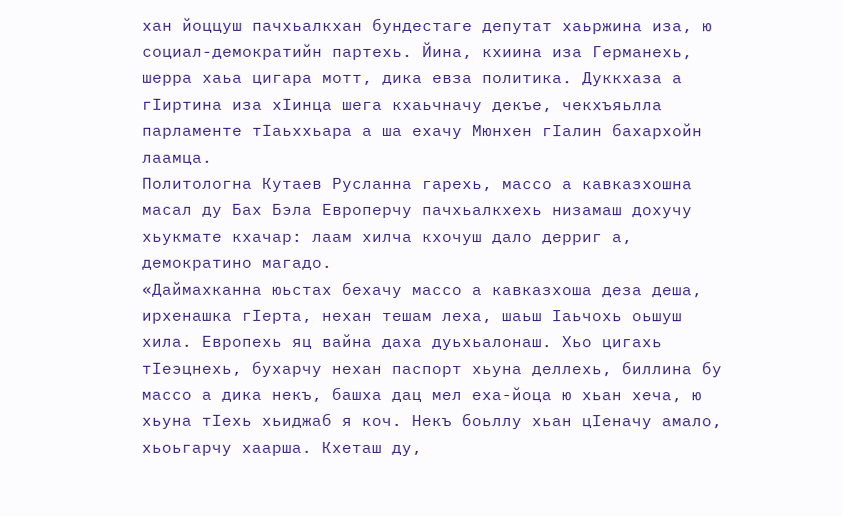хан йоццуш пачхьалкхан бундестаге депутат хаьржина иза, ю социал-демократийн партехь. Йина, кхиина иза Германехь, шерра хаьа цигара мотт, дика евза политика. Дуккхаза а гIиртина иза хIинца шега кхаьчначу декъе, чекхъяьлла парламенте тIаьххьара а ша ехачу Мюнхен гIалин бахархойн лаамца.
Политологна Кутаев Русланна гарехь, массо а кавказхошна масал ду Бах Бэла Европерчу пачхьалкхехь низамаш дохучу хьукмате кхачар: лаам хилча кхочуш дало дерриг а, демократино магадо.
«Даймахканна юьстах бехачу массо а кавказхоша деза деша, ирхенашка гIерта, нехан тешам леха, шаьш Iаьчохь оьшуш хила. Европехь яц вайна даха дуьхьалонаш. Хьо цигахь тIеэцнехь, бухарчу нехан паспорт хьуна деллехь, биллина бу массо а дика некъ, башха дац мел еха-йоца ю хьан хеча, ю хьуна тIехь хьиджаб я коч. Некъ боьллу хьан цIеначу амало, хьоьгарчу хаарша. Кхеташ ду,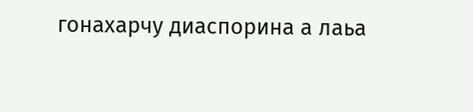гонахарчу диаспорина а лаьа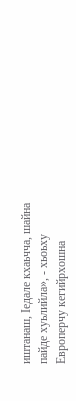иштанаш, Iедале кхаьчча, шайна пайде хуьлийла», - хьоьху Европерчу кегийрхошна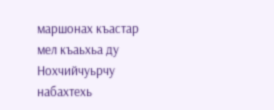маршонах къастар мел къаьхьа ду Нохчийчуьрчу набахтехь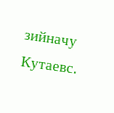зийначу Кутаевс.